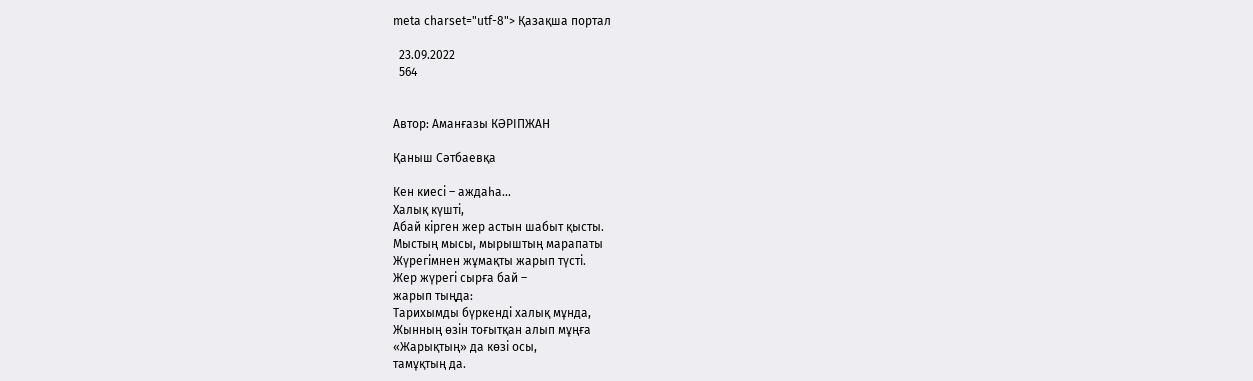meta charset="utf-8"> Қазақша портал

  23.09.2022
  564


Автор: Аманғазы КӘРІПЖАН

Қаныш Сәтбаевқа

Кен киесi – аждаһа...
Халық күштi,
Абай кiрген жер астын шабыт қысты.
Мыстың мысы, мырыштың марапаты
Жүрегiмнен жұмақты жарып түстi.
Жер жүрегi сырға бай –
жарып тыңда:
Тарихымды бүркендi халық мұнда,
Жынның өзiн тоғытқан алып мұңға
«Жарықтың» да көзi осы,
тамұқтың да.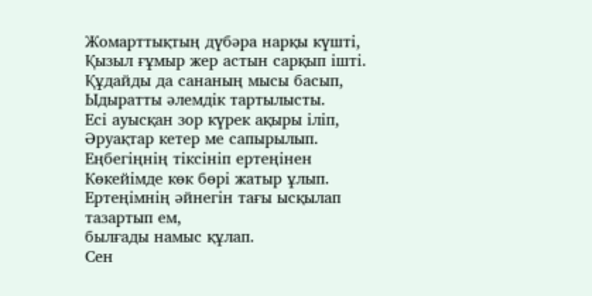Жомарттықтың дүбәра нарқы күштi,
Қызыл ғұмыр жер астын сарқып iштi.
Құдайды да сананың мысы басып,
Ыдыратты әлемдiк тартылысты.
Есi ауысқан зор күрек ақыры iлiп,
Әруақтар кетер ме сапырылып.
Еңбегiңнiң тiксiнiп ертеңiнен
Көкейiмде көк бөрi жатыр ұлып.
Ертеңiмнiң әйнегiн тағы ысқылап
тазартып ем,
былғады намыс құлап.
Сен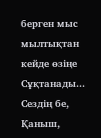берген мыс мылтықтан кейде өзiңе
Сұқтанады...
Сездiң бе, Қаныш,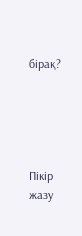бiрақ?





Пікір жазу